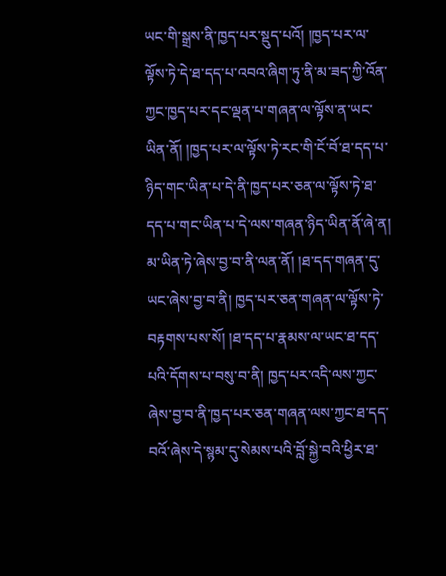ཡང་གི་སྒྲས་ནི་ཁྱད་པར་སྡུད་པའོ། །ཁྱད་པར་ལ་ལྟོས་ཏེ་དེ་ཐ་དད་པ་འབའ་ཞིག་ཏུ་ནི་མ་ཟད་ཀྱི་འོན་ཀྱང་ཁྱད་པར་དང་ལྡན་པ་གཞན་ལ་ལྟོས་ན་ཡང་ཡིན་ནོ། །ཁྱད་པར་ལ་ལྟོས་ཏེ་རང་གི་ངོ་བོ་ཐ་དད་པ་ཉིད་གང་ཡིན་པ་དེ་ནི་ཁྱད་པར་ཅན་ལ་ལྟོས་ཏེ་ཐ་དད་པ་གང་ཡིན་པ་དེ་ལས་གཞན་ཉིད་ཡིན་ནོ་ཞེ་ན། མ་ཡིན་ཏེ་ཞེས་བྱ་བ་ནི་ལན་ནོ། །ཐ་དད་གཞན་དུ་ཡང་ཞེས་བྱ་བ་ནི། ཁྱད་པར་ཅན་གཞན་ལ་ལྟོས་ཏེ་བརྟགས་པས་སོ། །ཐ་དད་པ་རྣམས་ལ་ཡང་ཐ་དད་པའི་དོགས་པ་བསུ་བ་ནི། ཁྱད་པར་འདི་ལས་ཀྱང་ཞེས་བྱ་བ་ནི་ཁྱད་པར་ཅན་གཞན་ལས་ཀྱང་ཐ་དད་བའོ་ཞེས་དེ་སྙམ་དུ་སེམས་པའི་བློ་སྐྱེ་བའི་ཕྱིར་ཐ་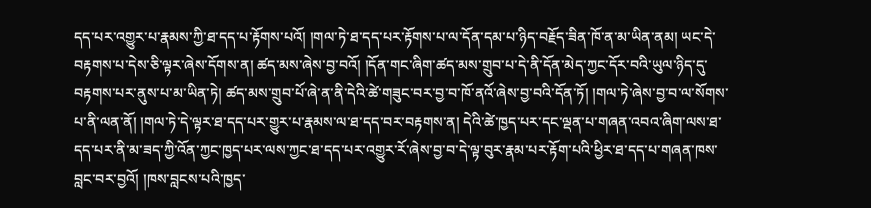དད་པར་འགྱུར་པ་རྣམས་ཀྱི་ཐ་དད་པ་རྟོགས་པའོ། །གལ་ཏེ་ཐ་དད་པར་རྟོགས་པ་ལ་དོན་དམ་པ་ཉིད་བརྗོད་ཟིན་ཁོ་ན་མ་ཡིན་ནམ། ཡང་དེ་བརྟགས་པ་དེས་ཅི་ལྟར་ཞེས་དོགས་ན། ཚད་མས་ཞེས་བྱ་བའོ། །དོན་གང་ཞིག་ཚད་མས་གྲུབ་པ་དེ་ནི་དོན་མེད་ཀྱང་དོར་བའི་ཡུལ་ཉིད་དུ་བརྟགས་པར་ནུས་པ་མ་ཡིན་ཏེ། ཚད་མས་གྲུབ་པོ་ཞེ་ན་ནི་དེའི་ཚེ་གཟུང་བར་བྱ་བ་ཁོ་ནའོ་ཞེས་བྱ་བའི་དོན་ཏོ། །གལ་ཏེ་ཞེས་བྱ་བ་ལ་སོགས་པ་ནི་ལན་ནོ། །གལ་ཏེ་དེ་ལྟར་ཐ་དད་པར་གྱུར་པ་རྣམས་ལ་ཐ་དད་བར་བརྟགས་ན། དེའི་ཚེ་ཁྱད་པར་དང་ལྡན་པ་གཞན་འབའ་ཞིག་ལས་ཐ་དད་པར་ནི་མ་ཟད་ཀྱི་འོན་ཀྱང་ཁྱད་པར་ལས་ཀྱང་ཐ་དད་པར་འགྱུར་རོ་ཞེས་བྱ་བ་དེ་ལྟ་བུར་རྣམ་པར་རྟོག་པའི་ཕྱིར་ཐ་དད་པ་གཞན་ཁས་བླང་བར་བྱའོ། །ཁས་བླངས་པའི་ཁྱད་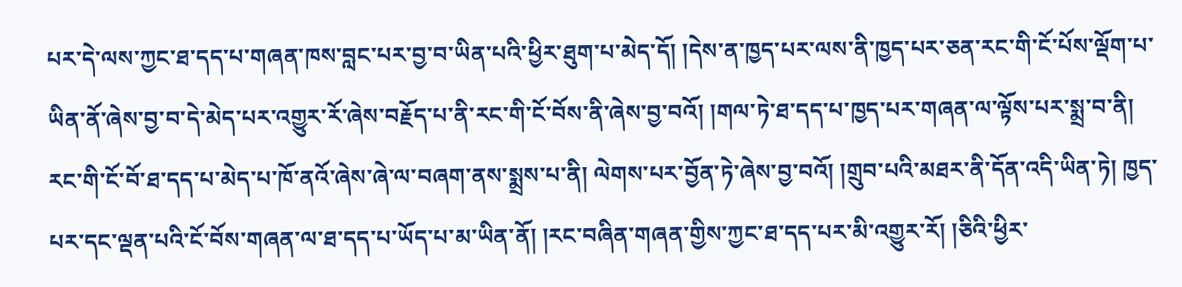པར་དེ་ལས་ཀྱང་ཐ་དད་པ་གཞན་ཁས་བླང་པར་བྱ་བ་ཡིན་པའི་ཕྱིར་ཐུག་པ་མེད་དོ། །དེས་ན་ཁྱད་པར་ལས་ནི་ཁྱད་པར་ཅན་རང་གི་ངོ་པོས་ལྡོག་པ་ཡིན་ནོ་ཞེས་བྱ་བ་དེ་མེད་པར་འགྱུར་རོ་ཞེས་བརྗོད་པ་ནི་རང་གི་ངོ་བོས་ནི་ཞེས་བྱ་བའོ། །གལ་ཏེ་ཐ་དད་པ་ཁྱད་པར་གཞན་ལ་ལྟོས་པར་སྨྲ་བ་ནི། རང་གི་ངོ་བོ་ཐ་དད་པ་མེད་པ་ཁོ་ནའོ་ཞེས་ཞེ་ལ་བཞག་ནས་སྨྲས་པ་ནི། ལེགས་པར་བྱོན་ཏེ་ཞེས་བྱ་བའོ། །གྲུབ་པའི་མཐར་ནི་དོན་འདི་ཡིན་ཏེ། ཁྱད་པར་དང་ལྡན་པའི་ངོ་བོས་གཞན་ལ་ཐ་དད་པ་ཡོད་པ་མ་ཡིན་ནོ། །རང་བཞིན་གཞན་གྱིས་ཀྱང་ཐ་དད་པར་མི་འགྱུར་རོ། །ཅིའི་ཕྱིར་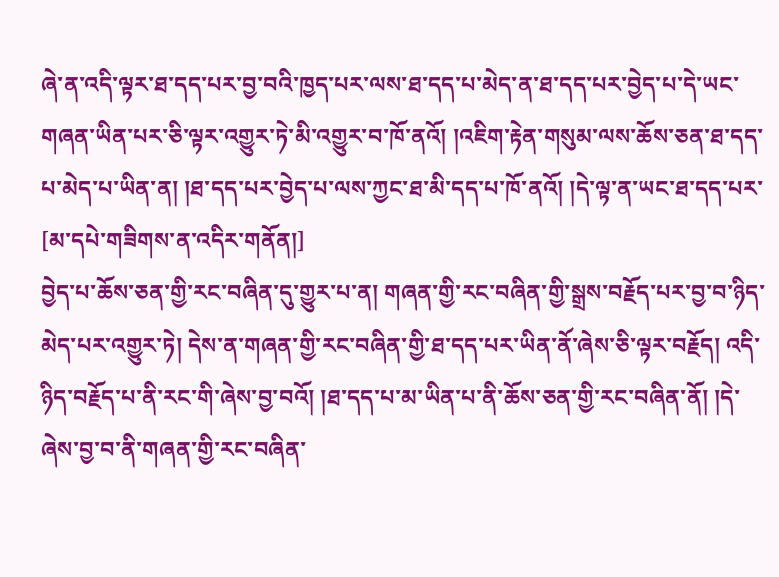ཞེ་ན་འདི་ལྟར་ཐ་དད་པར་བྱ་བའི་ཁྱད་པར་ལས་ཐ་དད་པ་མེད་ན་ཐ་དད་པར་བྱེད་པ་དེ་ཡང་གཞན་ཡིན་པར་ཅི་ལྟར་འགྱུར་ཏེ་མི་འགྱུར་བ་ཁོ་ནའོ། །འཇིག་རྟེན་གསུམ་ལས་ཆོས་ཅན་ཐ་དད་པ་མེད་པ་ཡིན་ན། །ཐ་དད་པར་བྱེད་པ་ལས་ཀྱང་ཐ་མི་དད་པ་ཁོ་ནའོ། །དེ་ལྟ་ན་ཡང་ཐ་དད་པར་
[མ་དཔེ་གཟིགས་ན་འདིར་གནོན།]
བྱེད་པ་ཆོས་ཅན་གྱི་རང་བཞིན་དུ་གྱུར་པ་ན། གཞན་གྱི་རང་བཞིན་གྱི་སྒྲས་བརྗོད་པར་བྱ་བ་ཉིད་མེད་པར་འགྱུར་ཏེ། དེས་ན་གཞན་གྱི་རང་བཞིན་གྱི་ཐ་དད་པར་ཡིན་ནོ་ཞེས་ཅི་ལྟར་བརྗོད། འདི་ཉིད་བརྗོད་པ་ནི་རང་གི་ཞེས་བྱ་བའོ། །ཐ་དད་པ་མ་ཡིན་པ་ནི་ཆོས་ཅན་གྱི་རང་བཞིན་ནོ། །དེ་ཞེས་བྱ་བ་ནི་གཞན་གྱི་རང་བཞིན་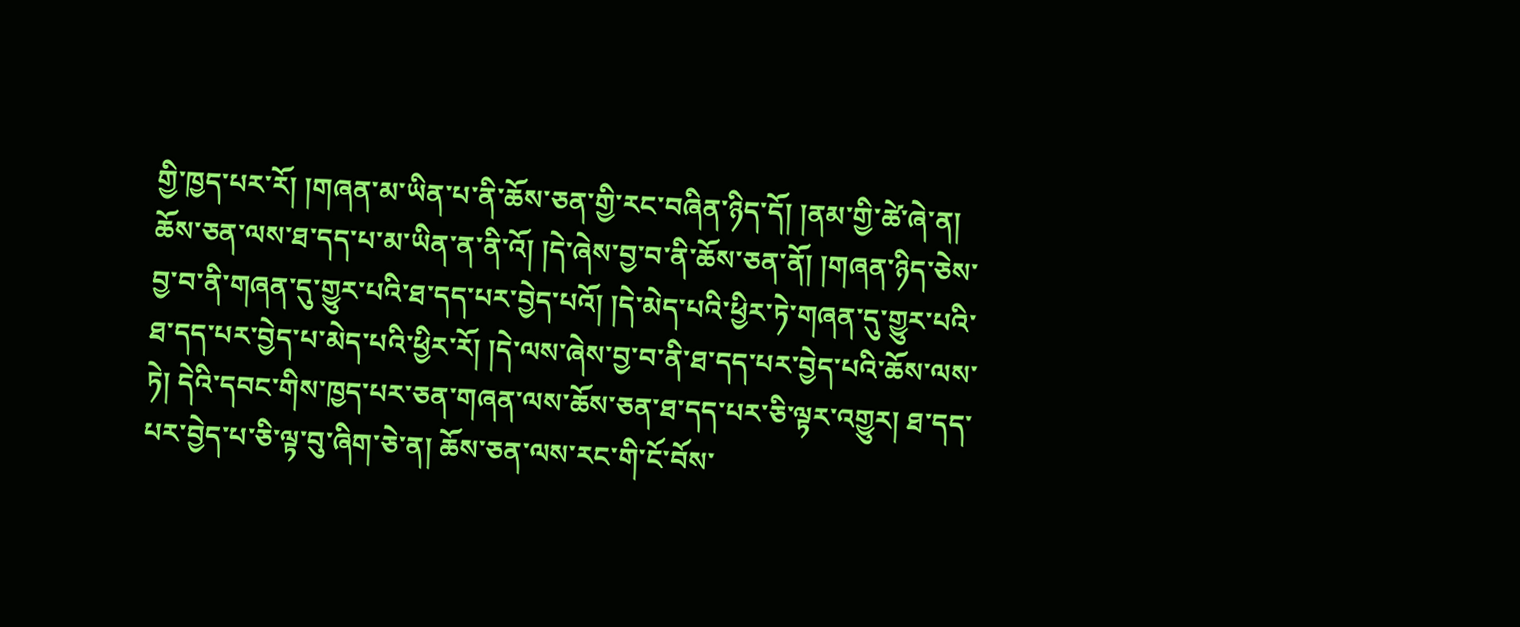གྱི་ཁྱད་པར་རོ། །གཞན་མ་ཡིན་པ་ནི་ཆོས་ཅན་གྱི་རང་བཞིན་ཉིད་དོ། །ནམ་གྱི་ཚེ་ཞེ་ན། ཆོས་ཅན་ལས་ཐ་དད་པ་མ་ཡིན་ན་ནི་འོ། །དེ་ཞེས་བྱ་བ་ནི་ཆོས་ཅན་ནོ། །གཞན་ཉིད་ཅེས་བྱ་བ་ནི་གཞན་དུ་གྱུར་པའི་ཐ་དད་པར་བྱེད་པའོ། །དེ་མེད་པའི་ཕྱིར་ཏེ་གཞན་དུ་གྱུར་པའི་ཐ་དད་པར་བྱེད་པ་མེད་པའི་ཕྱིར་རོ། །དེ་ལས་ཞེས་བྱ་བ་ནི་ཐ་དད་པར་བྱེད་པའི་ཆོས་ལས་ཏེ། དེའི་དབང་གིས་ཁྱད་པར་ཅན་གཞན་ལས་ཆོས་ཅན་ཐ་དད་པར་ཅི་ལྟར་འགྱུར། ཐ་དད་པར་བྱེད་པ་ཅི་ལྟ་བུ་ཞིག་ཅེ་ན། ཆོས་ཅན་ལས་རང་གི་ངོ་བོས་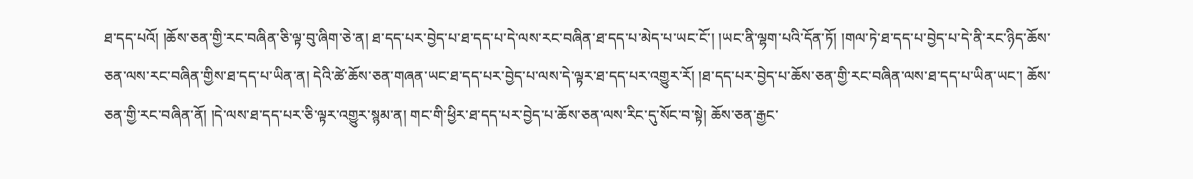ཐ་དད་པའོ། །ཆོས་ཅན་གྱི་རང་བཞིན་ཅི་ལྟ་བུ་ཞིག་ཅེ་ན། ཐ་དད་པར་བྱེད་པ་ཐ་དད་པ་དེ་ལས་རང་བཞིན་ཐ་དད་པ་མེད་པ་ཡང་ངོ་། །ཡང་ནི་ལྷག་པའི་དོན་ཏོ། །གལ་ཏེ་ཐ་དད་པ་བྱེད་པ་དེ་ནི་རང་ཉིད་ཆོས་ཅན་ལས་རང་བཞིན་གྱིས་ཐ་དད་པ་ཡིན་ན། དེའི་ཚེ་ཆོས་ཅན་གཞན་ཡང་ཐ་དད་པར་བྱེད་པ་ལས་དེ་ལྟར་ཐ་དད་པར་འགྱུར་རོ། །ཐ་དད་པར་བྱེད་པ་ཆོས་ཅན་གྱི་རང་བཞིན་ལས་ཐ་དད་པ་ཡིན་ཡང་། ཆོས་ཅན་གྱི་རང་བཞིན་ནོ། །དེ་ལས་ཐ་དད་པར་ཅི་ལྟར་འགྱུར་སྙམ་ན། གང་གི་ཕྱིར་ཐ་དད་པར་བྱེད་པ་ཆོས་ཅན་ལས་རིང་དུ་སོང་བ་སྟེ། ཆོས་ཅན་རྒྱང་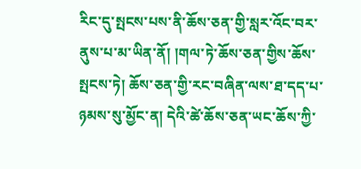རིང་དུ་སྤངས་པས་ནི་ཆོས་ཅན་གྱི་སླར་འོང་བར་ནུས་པ་མ་ཡིན་ནོ། །གལ་ཏེ་ཆོས་ཅན་གྱིས་ཆོས་སྤངས་ཏེ། ཆོས་ཅན་གྱི་རང་བཞིན་ལས་ཐ་དད་པ་ཉམས་སུ་མྱོང་ན། དེའི་ཚེ་ཆོས་ཅན་ཡང་ཆོས་ཀྱི་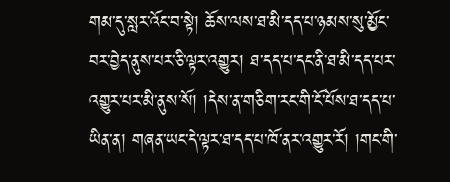གམ་དུ་སླར་འོང་བ་སྟེ། ཆོས་ལས་ཐ་མི་དད་པ་ཉམས་སུ་མྱོང་བར་བྱེད་ནུས་པར་ཅི་ལྟར་འགྱུར། ཐ་དད་པ་དང་ནི་ཐ་མི་དད་པར་འགྱུར་པར་མི་ནུས་སོ། །དེས་ན་གཅིག་རང་གི་ངོ་པོས་ཐ་དད་པ་ཡིན་ན། གཞན་ཡང་དེ་ལྟར་ཐ་དད་པ་ཁོ་ནར་འགྱུར་རོ། །གང་གི་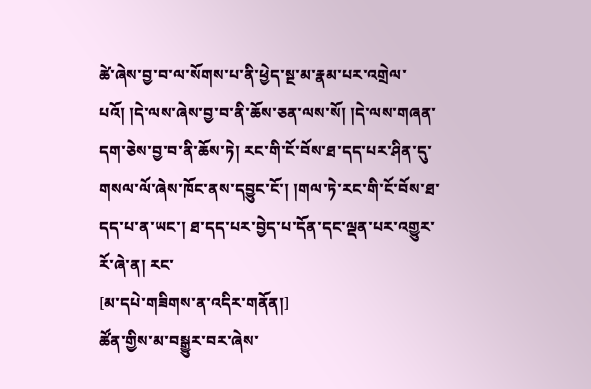ཚེ་ཞེས་བྱ་བ་ལ་སོགས་པ་ནི་ཕྱེད་སྔ་མ་རྣམ་པར་འགྲེལ་པའོ། །དེ་ལས་ཞེས་བྱ་བ་ནི་ཆོས་ཅན་ལས་སོ། །དེ་ལས་གཞན་དག་ཅེས་བྱ་བ་ནི་ཆོས་ཏེ། རང་གི་ངོ་བོས་ཐ་དད་པར་ཤིན་དུ་གསལ་ལོ་ཞེས་ཁོང་ནས་དབྱུང་ངོ་། །གལ་ཏེ་རང་གི་ངོ་བོས་ཐ་དད་པ་ན་ཡང་། ཐ་དད་པར་བྱེད་པ་དོན་དང་ལྡན་པར་འགྱུར་རོ་ཞེ་ན། རང་
[མ་དཔེ་གཟིགས་ན་འདིར་གནོན།]
ཚོན་གྱིས་མ་བསྒྱུར་བར་ཞེས་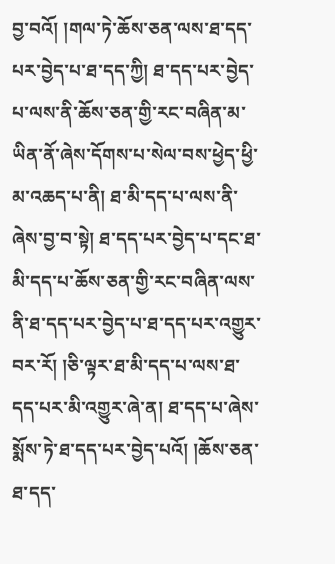བྱ་བའོ། །གལ་ཏེ་ཆོས་ཅན་ལས་ཐ་དད་པར་བྱེད་པ་ཐ་དད་ཀྱི། ཐ་དད་པར་བྱེད་པ་ལས་ནི་ཆོས་ཅན་གྱི་རང་བཞིན་མ་ཡིན་ནོ་ཞེས་དོགས་པ་སེལ་བས་ཕྱེད་ཕྱི་མ་འཆད་པ་ནི། ཐ་མི་དད་པ་ལས་ནི་ཞེས་བྱ་བ་སྟེ། ཐ་དད་པར་བྱེད་པ་དང་ཐ་མི་དད་པ་ཆོས་ཅན་གྱི་རང་བཞིན་ལས་ནི་ཐ་དད་པར་བྱེད་པ་ཐ་དད་པར་འགྱུར་བར་རོ། །ཅི་ལྟར་ཐ་མི་དད་པ་ལས་ཐ་དད་པར་མི་འགྱུར་ཞེ་ན། ཐ་དད་པ་ཞེས་སྨོས་ཏེ་ཐ་དད་པར་བྱེད་པའོ། །ཆོས་ཅན་ཐ་དད་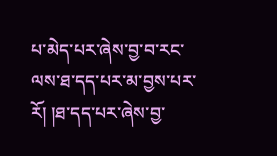པ་མེད་པར་ཞེས་བྱ་བ་རང་ལས་ཐ་དད་པར་མ་བྱས་པར་རོ། །ཐ་དད་པར་ཞེས་བྱ་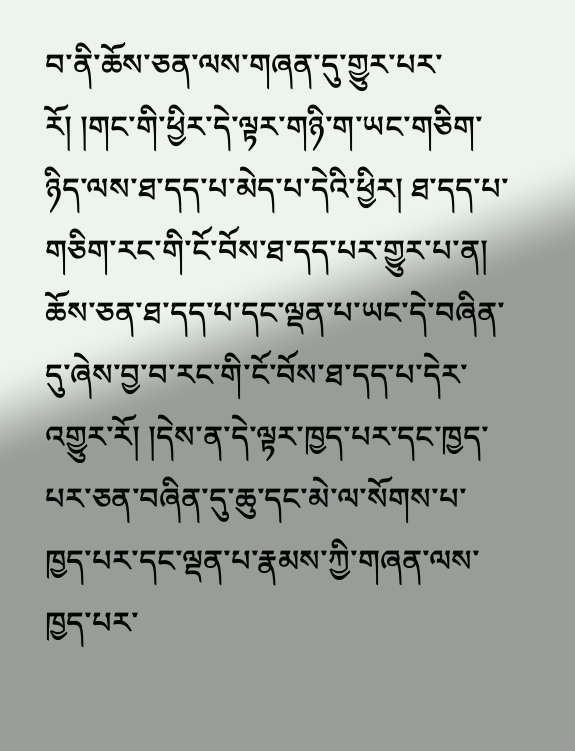བ་ནི་ཆོས་ཅན་ལས་གཞན་དུ་གྱུར་པར་རོ། །གང་གི་ཕྱིར་དེ་ལྟར་གཉི་ག་ཡང་གཅིག་ཉིད་ལས་ཐ་དད་པ་མེད་པ་དེའི་ཕྱིར། ཐ་དད་པ་གཅིག་རང་གི་ངོ་བོས་ཐ་དད་པར་གྱུར་པ་ན། ཆོས་ཅན་ཐ་དད་པ་དང་ལྡན་པ་ཡང་དེ་བཞིན་དུ་ཞེས་བྱ་བ་རང་གི་ངོ་བོས་ཐ་དད་པ་དེར་འགྱུར་རོ། །དེས་ན་དེ་ལྟར་ཁྱད་པར་དང་ཁྱད་པར་ཅན་བཞིན་དུ་ཆུ་དང་མེ་ལ་སོགས་པ་ཁྱད་པར་དང་ལྡན་པ་རྣམས་ཀྱི་གཞན་ལས་ཁྱད་པར་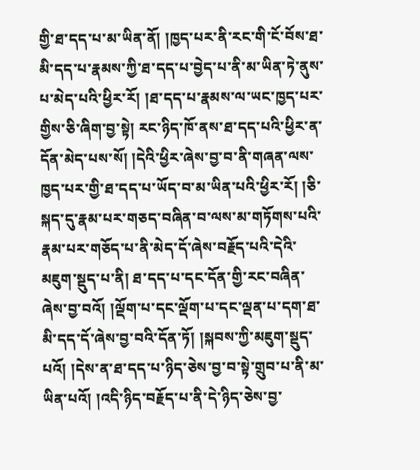གྱི་ཐ་དད་པ་མ་ཡིན་ནོ། །ཁྱད་པར་ནི་རང་གི་ངོ་བོས་ཐ་མི་དད་པ་རྣམས་ཀྱི་ཐ་དད་པ་བྱེད་པ་ནི་མ་ཡིན་ཏེ་ནུས་པ་མེད་པའི་ཕྱིར་རོ། །ཐ་དད་པ་རྣམས་ལ་ཡང་ཁྱད་པར་གྱིས་ཅི་ཞིག་བྱ་སྟེ། རང་ཉིད་ཁོ་ནས་ཐ་དད་པའི་ཕྱིར་ན་དོན་མེད་པས་སོ། །དེའི་ཕྱིར་ཞེས་བྱ་བ་ནི་གཞན་ལས་ཁྱད་པར་གྱི་ཐ་དད་པ་ཡོད་བ་མ་ཡིན་པའི་ཕྱིར་རོ། །ཅི་སྐད་དུ་རྣམ་པར་གཅད་བཞིན་བ་ལས་མ་གཏོགས་པའི་རྣམ་པར་གཅོད་པ་ནི་མེད་དོ་ཞེས་བརྗོད་པའི་དེའི་མཇུག་སྡུད་པ་ནི། ཐ་དད་པ་དང་དོན་གྱི་རང་བཞིན་ཞེས་བྱ་བའོ། །ལྡོག་པ་དང་ལྡོག་པ་དང་ལྡན་པ་དག་ཐ་མི་དད་དོ་ཞེས་བྱ་བའི་དོན་ཏོ། །སྐབས་ཀྱི་མཇུག་སྡུད་པའོ། །དེས་ན་ཐ་དད་པ་ཉིད་ཅེས་བྱ་བ་སྟེ་གྲུབ་པ་ནི་མ་ཡིན་པའོ། །འདི་ཉིད་བརྗོད་པ་ནི་དེ་ཉིད་ཅེས་བྱ་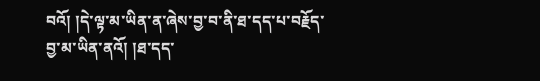བའོ། །དེ་ལྟ་མ་ཡིན་ན་ཞེས་བྱ་བ་ནི་ཐ་དད་པ་བརྗོད་བྱ་མ་ཡིན་ནའོ། །ཐ་དད་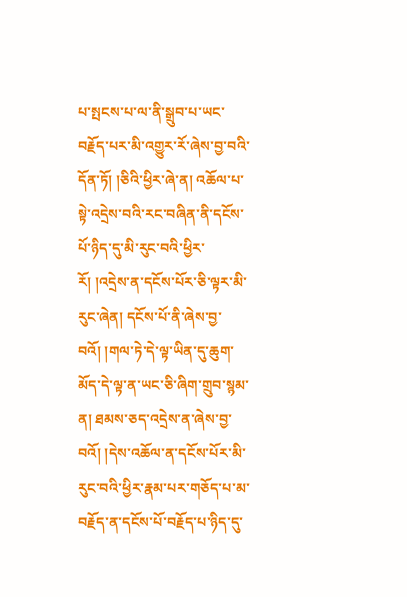པ་སྤངས་པ་ལ་ནི་སྒྲུབ་པ་ཡང་བརྗོད་པར་མི་འགྱུར་རོ་ཞེས་བྱ་བའི་དོན་ཏོ། །ཅིའི་ཕྱིར་ཞེ་ན། འཆོལ་པ་སྟེ་འདྲེས་བའི་རང་བཞིན་ནི་དངོས་པོ་ཉིད་དུ་མི་རུང་བའི་ཕྱིར་རོ། །འདྲེས་ན་དངོས་པོར་ཅི་ལྟར་མི་རུང་ཞེན། དངོས་པོ་ནི་ཞེས་བྱ་བའོ། །གལ་ཏེ་དེ་ལྟ་ཡིན་དུ་ཆུག་མོད་དེ་ལྟ་ན་ཡང་ཅི་ཞིག་གྲུབ་སྙམ་ན། ཐམས་ཅད་འདྲེས་ན་ཞེས་བྱ་བའོ། །དེས་འཆོལ་ན་དངོས་པོར་མི་རུང་བའི་ཕྱིར་རྣམ་པར་གཅོད་པ་མ་བརྗོད་ན་དངོས་པོ་བརྗོད་པ་ཉིད་དུ་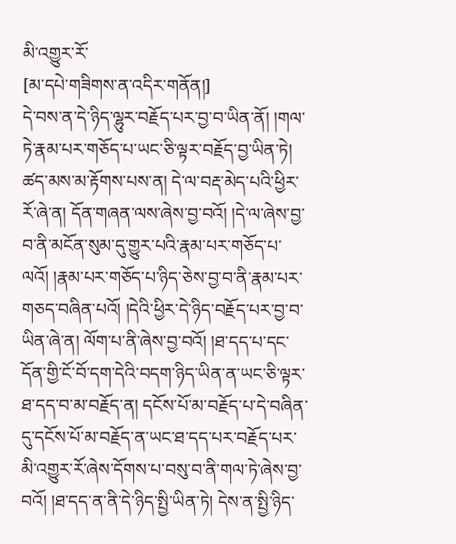མི་འགྱུར་རོ་
[མ་དཔེ་གཟིགས་ན་འདིར་གནོན།]
དེ་བས་ན་དེ་ཉིད་ལྷུར་བརྗོད་པར་བྱ་བ་ཡིན་ནོ། །གལ་ཏེ་རྣམ་པར་གཅོད་པ་ཡང་ཅི་ལྟར་བརྗོད་བྱ་ཡིན་ཏེ། ཚད་མས་མ་རྟོགས་པས་ན། དེ་ལ་བརྡ་མེད་པའི་ཕྱིར་རོ་ཞེ་ན། དོན་གཞན་ལས་ཞེས་བྱ་བའོ། །དེ་ལ་ཞེས་བྱ་བ་ནི་མངོན་སུམ་དུ་གྱུར་པའི་རྣམ་པར་གཅོད་པ་ལའོ། །རྣམ་པར་གཅོད་པ་ཉིད་ཅེས་བྱ་བ་ནི་རྣམ་པར་གཅད་བཞིན་པའོ། །དེའི་ཕྱིར་དེ་ཉིད་བརྗོད་པར་བྱ་བ་ཡིན་ཞེ་ན། ལོག་པ་ནི་ཞེས་བྱ་བའོ། །ཐ་དད་པ་དང་དོན་གྱི་ངོ་བོ་དག་དེའི་བདག་ཉིད་ཡིན་ན་ཡང་ཅི་ལྟར་ཐ་དད་བ་མ་བརྗོད་ན། དངོས་པོ་མ་བརྗོད་པ་དེ་བཞིན་དུ་དངོས་པོ་མ་བརྗོད་ན་ཡང་ཐ་དད་པར་བརྗོད་པར་མི་འགྱུར་རོ་ཞེས་དོགས་པ་བསུ་བ་ནི་གལ་ཏེ་ཞེས་བྱ་བའོ། །ཐ་དད་ན་ནི་དེ་ཉིད་སྤྱི་ཡིན་ཏེ། དེས་ན་སྤྱི་ཉིད་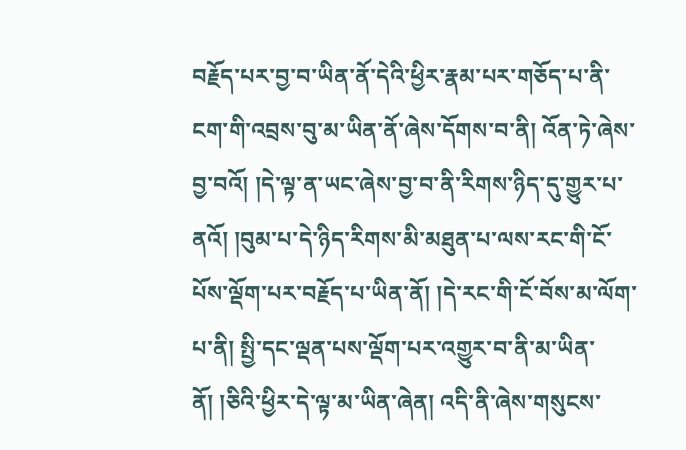བརྗོད་པར་བྱ་བ་ཡིན་ནོ་དེའི་ཕྱིར་རྣམ་པར་གཅོད་པ་ནི་ངག་གི་འབྲས་བུ་མ་ཡིན་ནོ་ཞེས་དོགས་བ་ནི། འོན་ཏེ་ཞེས་བྱ་བའོ། །དེ་ལྟ་ན་ཡང་ཞེས་བྱ་བ་ནི་རིགས་ཉིད་དུ་གྱུར་པ་ནའོ། །བུམ་པ་དེ་ཉིད་རིགས་མི་མཐུན་པ་ལས་རང་གི་ངོ་པོས་ལྡོག་པར་བརྗོད་པ་ཡིན་ནོ། །དེ་རང་གི་ངོ་བོས་མ་ལོག་པ་ནི། སྤྱི་དང་ལྡན་པས་ལྡོག་པར་འགྱུར་བ་ནི་མ་ཡིན་ནོ། །ཅིའི་ཕྱིར་དེ་ལྟ་མ་ཡིན་ཞེན། འདི་ནི་ཞེས་གསུངས་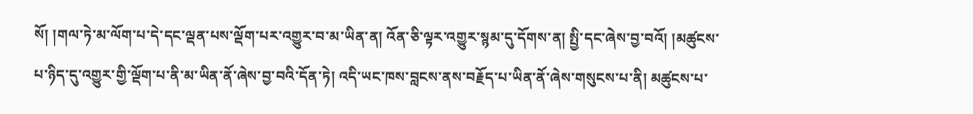སོ། །གལ་ཏེ་མ་ལོག་པ་དེ་དང་ལྡན་པས་ལྡོག་པར་འགྱུར་བ་མ་ཡིན་ན། འོན་ཅི་ལྟར་འགྱུར་སྙམ་དུ་དོགས་ན། སྤྱི་དང་ཞེས་བྱ་བའོ། །མཚུངས་པ་ཉིད་དུ་འགྱུར་གྱི་ལྡོག་པ་ནི་མ་ཡིན་ནོ་ཞེས་བྱ་བའི་དོན་ཏེ། འདི་ཡང་ཁས་བླངས་ནས་བརྗོད་པ་ཡིན་ནོ་ཞེས་གསུངས་པ་ནི། མཚུངས་པ་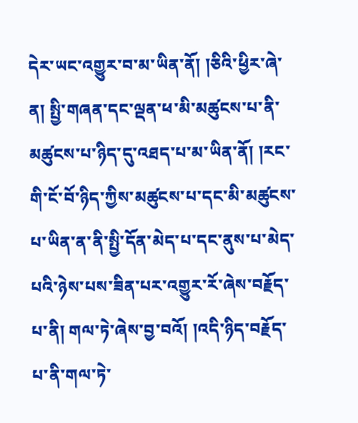དེར་ཡང་འགྱུར་བ་མ་ཡིན་ནོ། །ཅིའི་ཕྱིར་ཞེ་ན། སྤྱི་གཞན་དང་ལྡན་ཕ་མི་མཚུངས་པ་ནི་མཚུངས་པ་ཉིད་དུ་འཐད་པ་མ་ཡིན་ནོ། །རང་གི་ངོ་བོ་ཉིད་ཀྱིས་མཚུངས་པ་དང་མི་མཚུངས་པ་ཡིན་ན་ནི་སྤྱི་དོན་མེད་པ་དང་ནུས་པ་མེད་པའི་ཉེས་པས་ཟིན་པར་འགྱུར་རོ་ཞེས་བརྗོད་པ་ནི། གལ་ཏེ་ཞེས་བྱ་བའོ། །འདི་ཉིད་བརྗོད་པ་ནི་གལ་ཏེ་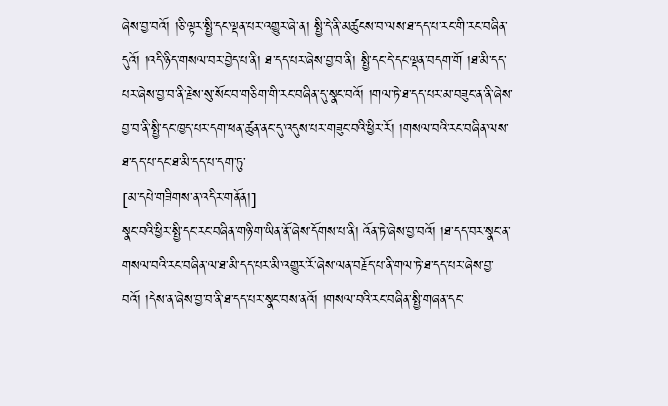ཞེས་བྱ་བའོ། །ཅི་ལྟར་སྤྱི་དང་ལྡན་པར་འགྱུར་ཞེ་ན། སྤྱི་དེ་ནི་མཚུངས་བ་ལས་ཐ་དད་པ་རང་གི་རང་བཞིན་དུའོ། །འདི་ཉིད་གསལ་བར་བྱེད་པ་ནི། ཐ་དད་པར་ཞེས་བྱ་བ་ནི། སྤྱི་དང་དེ་དང་ལྡན་བདག་གོ །ཐ་མི་དད་པར་ཞེས་བྱ་བ་ནི་རྗེས་སུ་སོང་བ་གཅིག་གི་རང་བཞིན་དུ་སྣང་བའོ། །གལ་ཏེ་ཐ་དད་པར་མ་བཟུང་ན་ནི་ཞེས་བྱ་བ་ནི་སྤྱི་དང་ཁྱད་པར་དག་ཕན་ཚུན་ནང་དུ་འདུས་པར་གཟུང་བའི་ཕྱིར་རོ། །གསལ་བའི་རང་བཞིན་ལས་ཐ་དད་པ་དང་ཐ་མི་དད་པ་དག་ཏུ་
[མ་དཔེ་གཟིགས་ན་འདིར་གནོན།]
སྣང་བའི་ཕྱིར་སྤྱི་དང་རང་བཞིན་གཉི་ག་ཡིན་ནོ་ཞེས་དོགས་པ་ནི། འོན་ཏེ་ཞེས་བྱ་བའོ། །ཐ་དད་བར་སྣང་ན་གསལ་བའི་རང་བཞིན་ལ་ཐ་མི་དད་པར་མི་འགྱུར་རོ་ཞེས་ལན་བརྗོད་པ་ནི་གལ་ཏེ་ཐ་དད་པར་ཞེས་བྱ་བའོ། །དེས་ན་ཞེས་བྱ་བ་ནི་ཐ་དད་པར་སྣང་བས་ནའོ། །གསལ་བའི་རང་བཞིན་སྤྱི་གཞན་དང་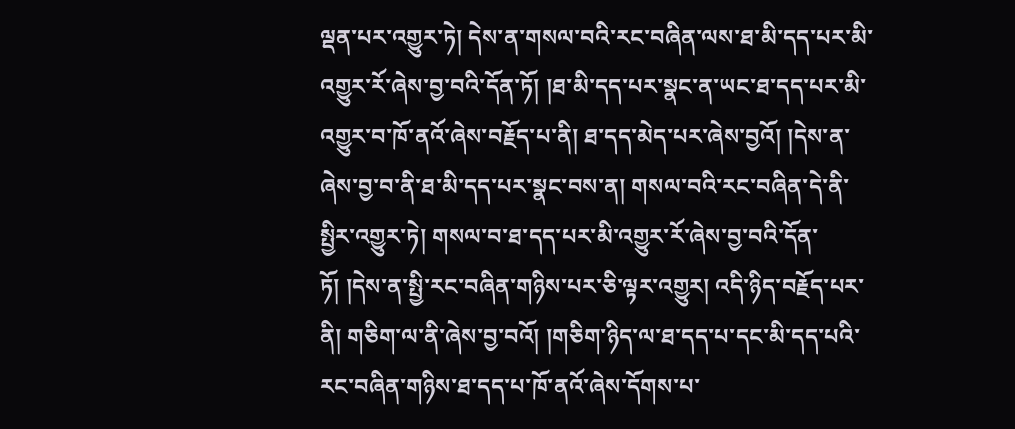ལྡན་པར་འགྱུར་ཏེ། དེས་ན་གསལ་བའི་རང་བཞིན་ལས་ཐ་མི་དད་པར་མི་འགྱུར་རོ་ཞེས་བྱ་བའི་དོན་ཏོ། །ཐ་མི་དད་པར་སྣང་ན་ཡང་ཐ་དད་པར་མི་འགྱུར་བ་ཁོ་ནའོ་ཞེས་བརྗོད་པ་ནི། ཐ་དད་མེད་པར་ཞེས་བྱའོ། །དེས་ན་ཞེས་བྱ་བ་ནི་ཐ་མི་དད་པར་སྣང་བས་ན། གསལ་བའི་རང་བཞིན་དེ་ནི་སྤྱིར་འགྱུར་ཏེ། གསལ་བ་ཐ་དད་པར་མི་འགྱུར་རོ་ཞེས་བྱ་བའི་དོན་ཏོ། །དེས་ན་སྤྱི་རང་བཞིན་གཉིས་པར་ཅི་ལྟར་འགྱུར། འདི་ཉིད་བརྗོད་པར་ནི། གཅིག་ལ་ནི་ཞེས་བྱ་བའོ། །གཅིག་ཉིད་ལ་ཐ་དད་པ་དང་མི་དད་པའི་རང་བཞིན་གཉིས་ཐ་དད་པ་ཁོ་ནའོ་ཞེས་དོགས་པ་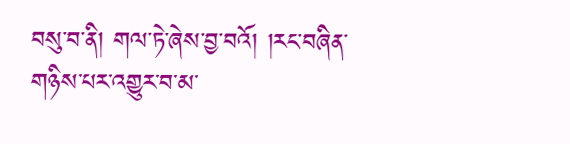བསུ་བ་ནི། གལ་ཏེ་ཞེས་བྱ་བའོ། །རང་བཞིན་གཉིས་པར་འགྱུར་བ་མ་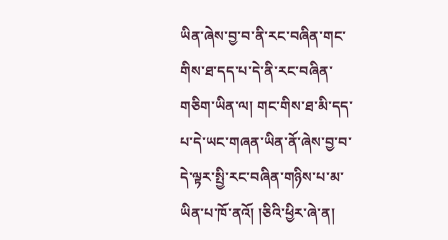ཡིན་ཞེས་བྱ་བ་ནི་རང་བཞིན་གང་གིས་ཐ་དད་པ་དེ་ནི་རང་བཞིན་གཅིག་ཡིན་ལ། གང་གིས་ཐ་མི་དད་པ་དེ་ཡང་གཞན་ཡིན་ནོ་ཞེས་བྱ་བ་དེ་ལྟར་སྤྱི་རང་བཞིན་གཉིས་པ་མ་ཡིན་པ་ཁོ་ནའོ། །ཅིའི་ཕྱིར་ཞེ་ན།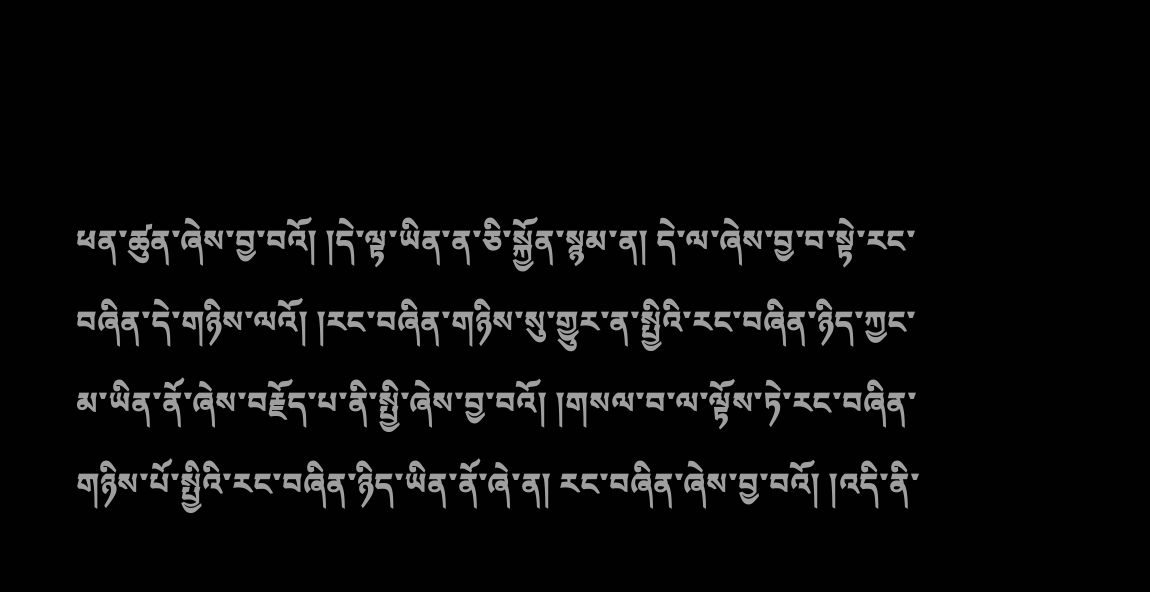ཕན་ཚུན་ཞེས་བྱ་བའོ། །དེ་ལྟ་ཡིན་ན་ཅི་སྐྱོན་སྙམ་ན། དེ་ལ་ཞེས་བྱ་བ་སྟེ་རང་བཞིན་དེ་གཉིས་ལའོ། །རང་བཞིན་གཉིས་སུ་གྱུར་ན་སྤྱིའི་རང་བཞིན་ཉིད་ཀྱང་མ་ཡིན་ནོ་ཞེས་བརྗོད་པ་ནི་སྤྱི་ཞེས་བྱ་བའོ། །གསལ་བ་ལ་ལྟོས་ཏེ་རང་བཞིན་གཉིས་པོ་སྤྱིའི་རང་བཞིན་ཉིད་ཡིན་ནོ་ཞེ་ན། རང་བཞིན་ཞེས་བྱ་བའོ། །འདི་ནི་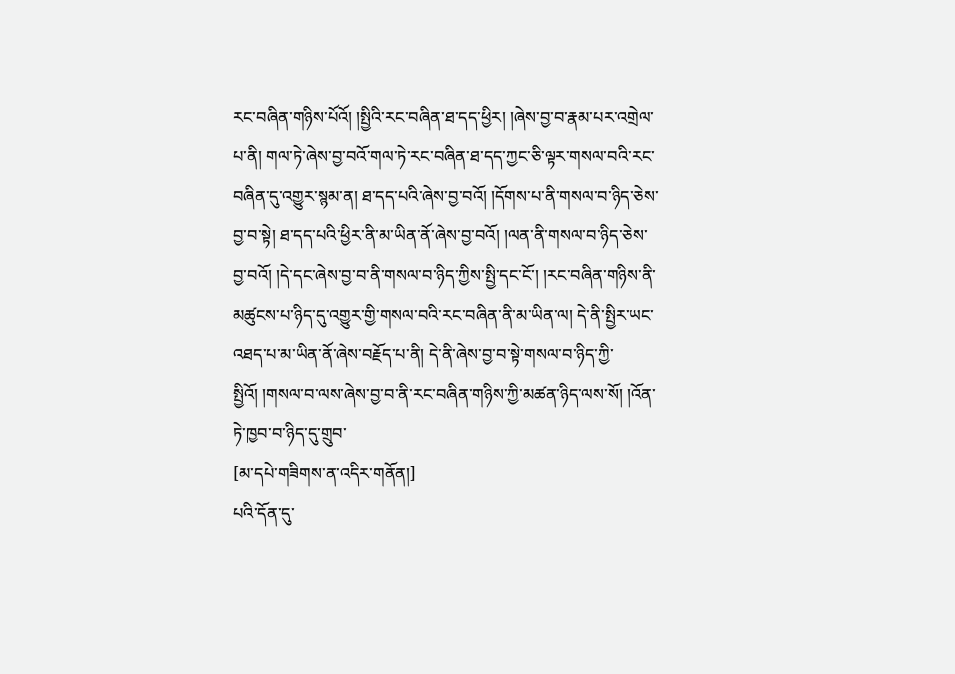རང་བཞིན་གཉིས་པོའོ། །སྤྱིའི་རང་བཞིན་ཐ་དད་ཕྱིར། །ཞེས་བྱ་བ་རྣམ་པར་འགྲེལ་པ་ནི། གལ་ཏེ་ཞེས་བྱ་བའོ་གལ་ཏེ་རང་བཞིན་ཐ་དད་ཀྱང་ཅི་ལྟར་གསལ་བའི་རང་བཞིན་དུ་འགྱུར་སྙམ་ན། ཐ་དད་པའི་ཞེས་བྱ་བའོ། །དོགས་པ་ནི་གསལ་བ་ཉིད་ཅེས་བྱ་བ་སྟེ། ཐ་དད་པའི་ཕྱིར་ནི་མ་ཡིན་ནོ་ཞེས་བྱ་བའོ། །ལན་ནི་གསལ་བ་ཉིད་ཅེས་བྱ་བའོ། །དེ་དང་ཞེས་བྱ་བ་ནི་གསལ་བ་ཉིད་ཀྱིས་སྤྱི་དང་ངོ་། །རང་བཞིན་གཉིས་ནི་མཚུངས་པ་ཉིད་དུ་འགྱུར་གྱི་གསལ་བའི་རང་བཞིན་ནི་མ་ཡིན་ལ། དེ་ནི་སྤྱིར་ཡང་འཐད་པ་མ་ཡིན་ནོ་ཞེས་བརྗོད་པ་ནི། དེ་ནི་ཞེས་བྱ་བ་སྟེ་གསལ་བ་ཉིད་ཀྱི་སྤྱིའོ། །གསལ་བ་ལས་ཞེས་བྱ་བ་ནི་རང་བཞིན་གཉིས་ཀྱི་མཚན་ཉིད་ལས་སོ། །འོན་ཏེ་ཁྱབ་བ་ཉིད་དུ་གྲུབ་
[མ་དཔེ་གཟིགས་ན་འདིར་གནོན།]
པའི་དོན་དུ་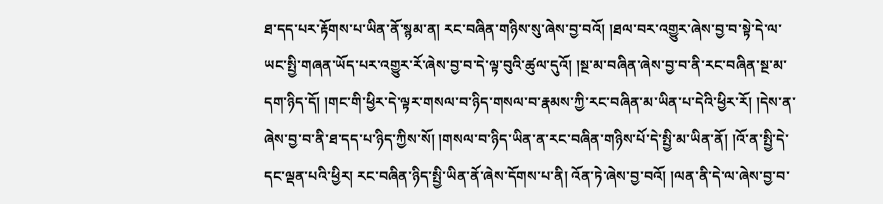ཐ་དད་པར་རྟོགས་པ་ཡིན་ནོ་སྙམ་ན། རང་བཞིན་གཉིས་སུ་ཞེས་བྱ་བའོ། །ཐལ་བར་འགྱུར་ཞེས་བྱ་བ་སྟེ་དེ་ལ་ཡང་སྤྱི་གཞན་ཡོད་པར་འགྱུར་རོ་ཞེས་བྱ་བ་དེ་ལྟ་བུའི་ཚུལ་དུའོ། །སྔ་མ་བཞིན་ཞེས་བྱ་བ་ནི་རང་བཞིན་སྔ་མ་དག་ཉིད་དོ། །གང་གི་ཕྱིར་དེ་ལྟར་གསལ་བ་ཉིད་གསལ་བ་རྣམས་ཀྱི་རང་བཞིན་མ་ཡིན་པ་དེའི་ཕྱིར་རོ། །དེས་ན་ཞེས་བྱ་བ་ནི་ཐ་དད་པ་ཉིད་ཀྱིས་སོ། །གསལ་བ་ཉིད་ཡིན་ན་རང་བཞིན་གཉིས་པོ་དེ་སྤྱི་མ་ཡིན་ནོ། །འོ་ན་སྤྱི་དེ་དང་ལྡན་པའི་ཕྱིར། རང་བཞིན་ཉིད་སྤྱི་ཡིན་ནོ་ཞེས་དོགས་པ་ནི། འོན་ཏེ་ཞེས་བྱ་བའོ། །ལན་ནི་དེ་ལ་ཞེས་བྱ་བ་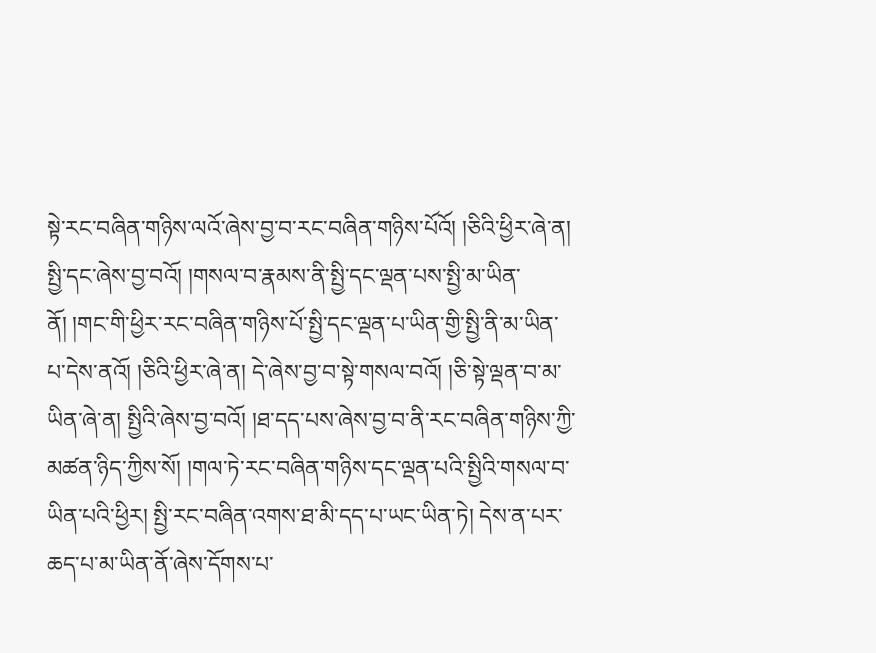སྟེ་རང་བཞིན་གཉིས་ལའོ་ཞེས་བྱ་བ་རང་བཞིན་གཉིས་པོའོ། །ཅིའི་ཕྱིར་ཞེ་ན། སྤྱི་དང་ཞེས་བྱ་བའོ། །གསལ་བ་རྣམས་ནི་སྤྱི་དང་ལྡན་པས་སྤྱི་མ་ཡིན་ནོ། །གང་གི་ཕྱིར་རང་བཞིན་གཉིས་པོ་སྤྱི་དང་ལྡན་པ་ཡིན་གྱི་སྤྱི་ནི་མ་ཡིན་པ་དེས་ནའོ། །ཅིའི་ཕྱིར་ཞེ་ན། དེ་ཞེས་བྱ་བ་སྟེ་གསལ་བའོ། །ཅི་སྟེ་ལྡན་བ་མ་ཡིན་ཞེ་ན། སྤྱིའི་ཞེས་བྱ་བའོ། །ཐ་དད་པས་ཞེས་བྱ་བ་ནི་རང་བཞིན་གཉིས་ཀྱི་མཚན་ཉིད་ཀྱིས་སོ། །གལ་ཏེ་རང་བཞིན་གཉིས་དང་ལྡན་པའི་སྤྱིའི་གསལ་བ་ཡིན་པའི་ཕྱིར། སྤྱི་རང་བཞིན་འགས་ཐ་མི་དད་པ་ཡང་ཡིན་ཏེ། དེས་ན་པར་ཆད་པ་མ་ཡིན་ནོ་ཞེས་དོགས་པ་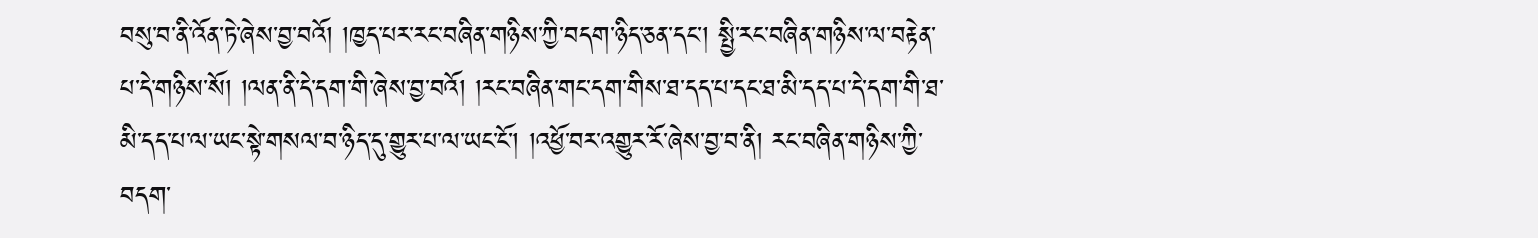བསུ་བ་ནི་འོན་ཏེ་ཞེས་བྱ་བའོ། །ཁྱད་པར་རང་བཞིན་གཉིས་ཀྱི་བདག་ཉིད་ཅན་དང་། སྤྱི་རང་བཞིན་གཉིས་ལ་བརྟེན་པ་དེ་གཉིས་སོ། །ལན་ནི་དེ་དག་གི་ཞེས་བྱ་བའོ། །རང་བཞིན་གང་དག་གིས་ཐ་དད་པ་དང་ཐ་མི་དད་པ་དེ་དག་གི་ཐ་མི་དད་པ་ལ་ཡང་སྟེ་གསལ་བ་ཉིད་དུ་གྱུར་པ་ལ་ཡང་ངོ་། །འཕྱོ་བར་འགྱུར་རོ་ཞེས་བྱ་བ་ནི། རང་བཞིན་གཉིས་ཀྱི་བདག་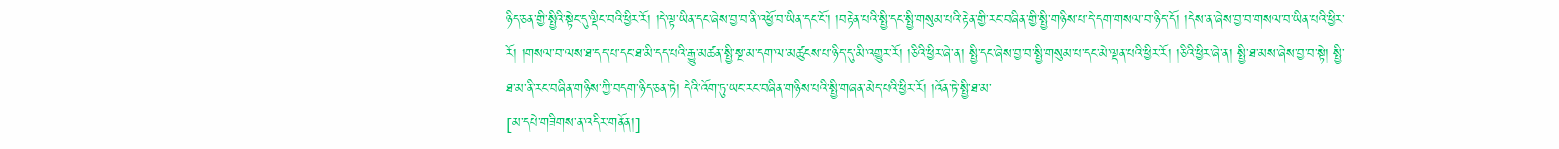ཉིད་ཅན་གྱི་སྤྱིའི་སྟེང་དུ་ལྡིང་བའི་ཕྱིར་རོ། །དེ་ལྟ་ཡིན་དང་ཞེས་བྱ་བ་ནི་འཕྱོ་བ་ཡིན་དང་ངོ་། །བརྟེན་པའི་སྤྱི་དང་སྤྱི་གསུམ་པའི་རྟེན་གྱི་རང་བཞིན་གྱི་སྤྱི་གཉིས་པ་དེ་དག་གསལ་བ་ཉིད་དོ། །དེས་ན་ཞེས་བྱ་བ་གསལ་བ་ཡིན་པའི་ཕྱིར་རོ། །གསལ་བ་ལས་ཐ་དད་པ་དང་ཐ་མི་དད་པའི་རྒྱུ་མཚན་སྤྱི་སྔ་མ་དག་ལ་མཚུངས་པ་ཉིད་དུ་མི་འགྱུར་རོ། །ཅིའི་ཕྱིར་ཞེ་ན། སྤྱི་དང་ཞེས་བྱ་བ་སྤྱི་གསུམ་པ་དང་མེ་ལྡན་པའི་ཕྱིར་རོ། །ཅིའི་ཕྱིར་ཞེ་ན། སྤྱི་ཐ་མས་ཞེས་བྱ་བ་སྟེ། སྤྱི་ཐ་མ་ནི་རང་བཞིན་གཉིས་ཀྱི་བདག་ཉིད་ཅན་ཏེ། དེའི་འོག་ཏུ་ཡང་རང་བཞིན་གཉིས་པའི་སྤྱི་གཞན་མེད་པའི་ཕྱིར་རོ། །འོན་ཏེ་སྤྱི་ཐ་མ་
[མ་དཔེ་གཟིགས་ན་འདིར་གནོན།]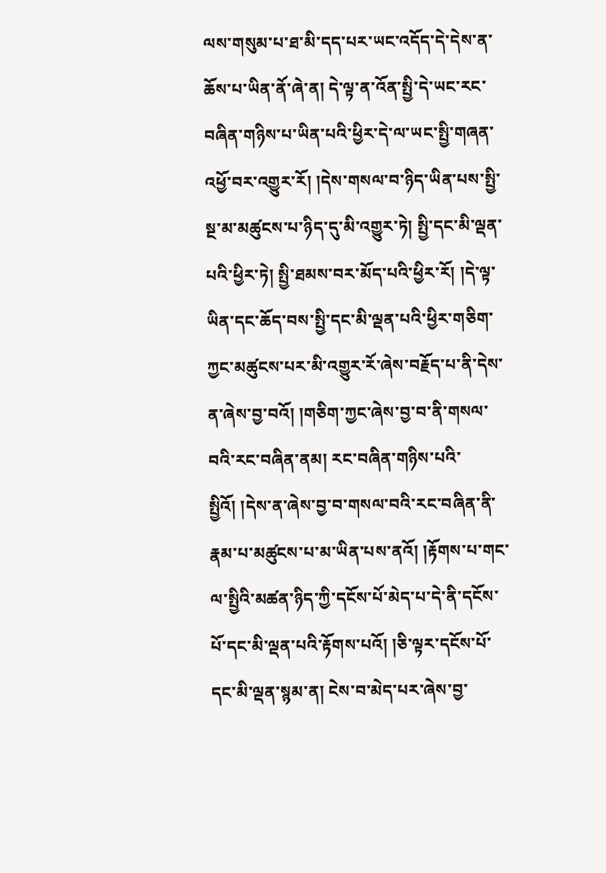ལས་གསུམ་པ་ཐ་མི་དད་པར་ཡང་འདོད་དེ་དེས་ན་ཆོས་པ་ཡིན་ནོ་ཞེ་ན། དེ་ལྟ་ན་འོན་སྤྱི་དེ་ཡང་རང་བཞིན་གཉིས་པ་ཡིན་པའི་ཕྱིར་དེ་ལ་ཡང་སྤྱི་གཞན་འཕྱོ་བར་འགྱུར་རོ། །དེས་གསལ་བ་ཉིད་ཡིན་པས་སྤྱི་སྔ་མ་མཚུངས་པ་ཉིད་དུ་མི་འགྱུར་ཏེ། སྤྱི་དང་མི་ལྡན་པའི་ཕྱིར་ཏེ། སྤྱི་ཐམས་བར་མོད་པའི་ཕྱིར་རོ། །དེ་ལྟ་ཡིན་དང་ཆོད་བས་སྤྱི་དང་མི་ལྡན་པའི་ཕྱིར་གཅིག་ཀྱང་མཚུངས་པར་མི་འགྱུར་རོ་ཞེས་བརྗོད་པ་ནི་དེས་ན་ཞེས་བྱ་བའོ། །གཅིག་ཀྱང་ཞེས་བྱ་བ་ནི་གསལ་བའི་རང་བཞིན་ནམ། རང་བཞིན་གཉིས་པའི་སྤྱིའོ། །དེས་ན་ཞེས་བྱ་བ་གསལ་བའི་རང་བཞིན་ནི་རྣམ་པ་མཚུངས་པ་མ་ཡིན་པས་ནའོ། །རྟོགས་པ་གང་ལ་སྤྱིའི་མཚན་ཉིད་ཀྱི་དངོས་པོ་མེད་པ་དེ་ནི་དངོས་པོ་དང་མི་ལྡན་པའི་རྟོགས་པའོ། །ཅི་ལྟར་དངོས་པོ་དང་མི་ལྡན་སྙམ་ན། ངེས་བ་མེད་པར་ཞེས་བྱ་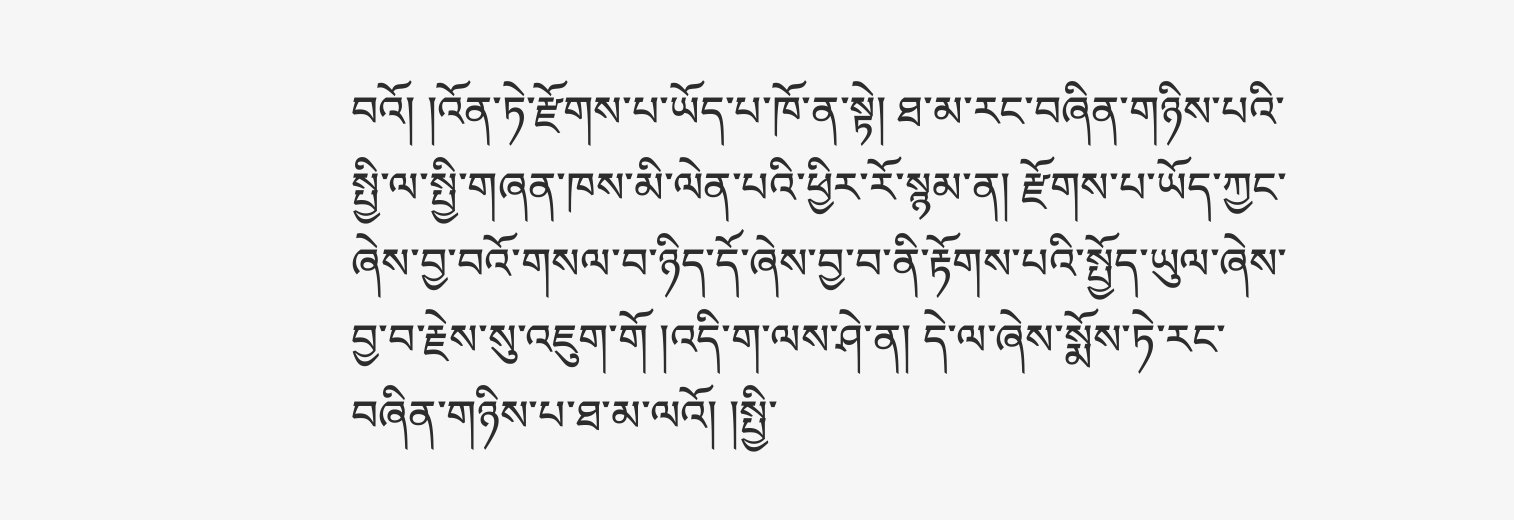བའོ། །འོན་ཏེ་རྫོགས་པ་ཡོད་པ་ཁོ་ན་སྟེ། ཐ་མ་རང་བཞིན་གཉིས་པའི་སྤྱི་ལ་སྤྱི་གཞན་ཁས་མི་ལེན་པའི་ཕྱིར་རོ་སྙམ་ན། རྫོགས་པ་ཡོད་ཀྱང་ཞེས་བྱ་བའོ་གསལ་བ་ཉིད་དོ་ཞེས་བྱ་བ་ནི་རྟོགས་པའི་སྤྱོད་ཡུལ་ཞེས་བྱ་བ་རྗེས་སུ་འཇུག་གོ །འདི་ག་ལས་ཤེ་ན། དེ་ལ་ཞེས་སྨོས་ཏེ་རང་བཞིན་གཉིས་པ་ཐ་མ་ལའོ། །སྤྱི་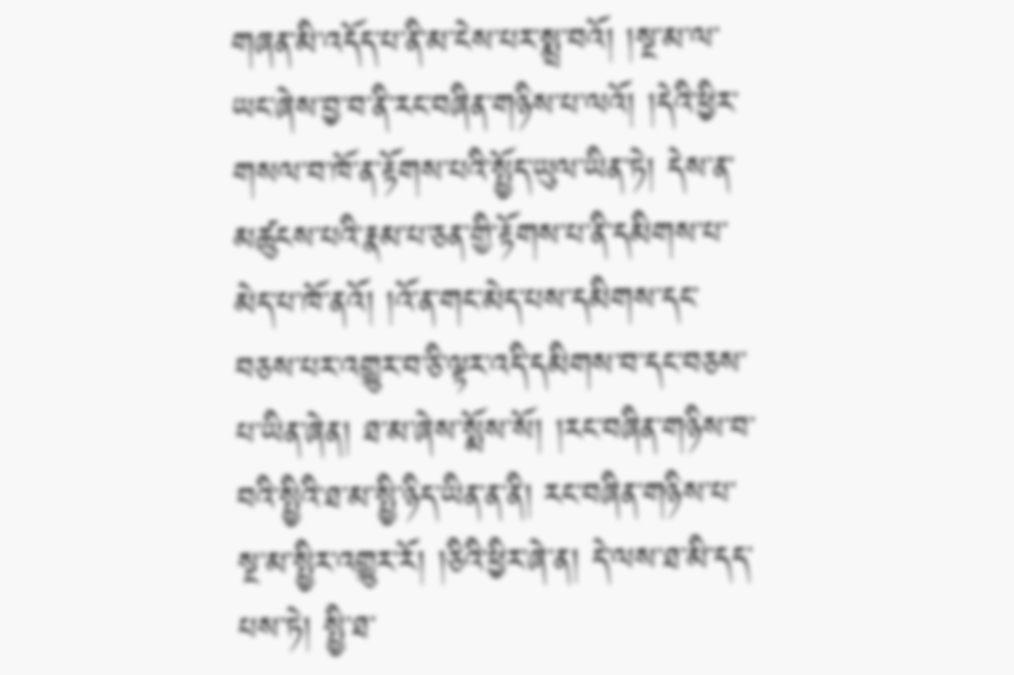གཞན་མི་འདོད་པ་ནི་མ་ངེས་པར་སྨྲ་བའོ། །སྔ་མ་ལ་ཡང་ཞེས་བྱ་བ་ནི་རང་བཞིན་གཉིས་པ་ལའོ། །དེའི་ཕྱིར་གསལ་བ་ཁོ་ན་རྟོགས་པའི་སྤྱོད་ཡུལ་ཡིན་ཏེ། དེས་ན་མཚུངས་པའི་རྣམ་པ་ཅན་གྱི་རྟོགས་པ་ནི་དམིགས་པ་མེད་པ་ཁོ་ནའོ། །འོ་ན་གང་མེད་པས་དམིགས་དང་བཅས་པར་འགྱུར་བ་ཅི་ལྟར་འདི་དམིགས་བ་དང་བཅས་པ་ཡིན་ཞེན། ཐ་མ་ཞེས་སྨོས་སོ། །རང་བཞིན་གཉིས་བ་བའི་སྤྱིའི་ཐ་མ་སྤྱི་ཉིད་ཡིན་ན་ནི། རང་བཞིན་གཉིས་པ་སྔ་མ་སྤྱིར་འགྱུར་རོ། །ཅིའི་ཕྱིར་ཞེ་ན། དེ་ལས་ཐ་མི་དད་པས་ཏེ། སྤྱི་ཐ་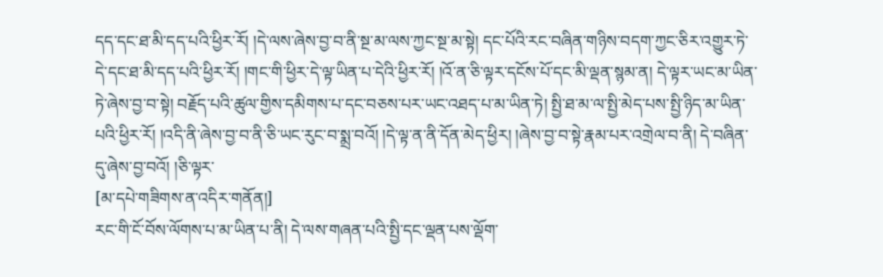དད་དང་ཐ་མི་དད་པའི་ཕྱིར་རོ། །དེ་ལས་ཞེས་བྱ་བ་ནི་སྔ་མ་ལས་ཀྱང་སྔ་མ་སྟེ། དང་པོའི་རང་བཞིན་གཉིས་བདག་ཀྱང་ཅིར་འགྱུར་ཏེ་དེ་དང་ཐ་མི་དད་པའི་ཕྱིར་རོ། །གང་གི་ཕྱིར་དེ་ལྟ་ཡིན་པ་དེའི་ཕྱིར་རོ། །འོ་ན་ཅི་ལྟར་དངོས་པོ་དང་མི་ལྡན་སྙམ་ན། དེ་ལྟར་ཡང་མ་ཡིན་ཏེ་ཞེས་བྱ་བ་སྟེ། བརྗོད་པའི་ཚུལ་གྱིས་དམིགས་པ་དང་བཅས་པར་ཡང་འཐད་པ་མ་ཡིན་ཏེ། སྤྱི་ཐ་མ་ལ་སྤྱི་མེད་པས་སྤྱི་ཉིད་མ་ཡིན་པའི་ཕྱིར་རོ། །འདི་ནི་ཞེས་བྱ་བ་ནི་ཅི་ཡང་རུང་བ་སྨྲ་བའོ། །དེ་ལྟ་ན་ནི་དོན་མེད་ཕྱིར། །ཞེས་བྱ་བ་སྟེ་རྣམ་པར་འགྲེལ་བ་ནི། དེ་བཞིན་དུ་ཞེས་བྱ་བའོ། །ཅི་ལྟར་
[མ་དཔེ་གཟིགས་ན་འདིར་གནོན།]
རང་གི་ངོ་བོས་ལོགས་པ་མ་ཡིན་པ་ནི། དེ་ལས་གཞན་པའི་སྤྱི་དང་ལྡན་པས་ལྡོག་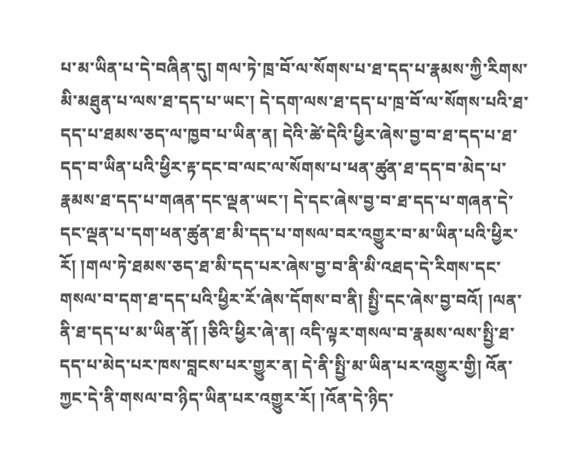པ་མ་ཡིན་པ་དེ་བཞིན་དུ། གལ་ཏེ་ཁྲ་བོ་ལ་སོགས་པ་ཐ་དད་པ་རྣམས་ཀྱི་རིགས་མི་མཐུན་པ་ལས་ཐ་དད་པ་ཡང་། དེ་དག་ལས་ཐ་དད་པ་ཁྲ་བོ་ལ་སོགས་པའི་ཐ་དད་པ་ཐམས་ཅད་ལ་ཁྱབ་པ་ཡིན་ན། དེའི་ཚེ་དེའི་ཕྱིར་ཞེས་བྱ་བ་ཐ་དད་པ་ཐ་དད་བ་ཡིན་པའི་ཕྱིར་རྟ་དང་བ་ལང་ལ་སོགས་པ་ཕན་ཚུན་ཐ་དད་བ་མེད་པ་རྣམས་ཐ་དད་པ་གཞན་དང་ལྡན་ཡང་། དེ་དང་ཞེས་བྱ་བ་ཐ་དད་པ་གཞན་དེ་དང་ལྡན་པ་དག་ཕན་ཚུན་ཐ་མི་དད་པ་གསལ་བར་འགྱུར་བ་མ་ཡིན་པའི་ཕྱིར་རོ། །གལ་ཏེ་ཐམས་ཅད་ཐ་མི་དད་པར་ཞེས་བྱ་བ་ནི་མི་འཐད་དེ་རིགས་དང་གསལ་བ་དག་ཐ་དད་པའི་ཕྱིར་རོ་ཞེས་དོགས་བ་ནི། སྤྱི་དང་ཞེས་བྱ་བའོ། །ལན་ནི་ཐ་དད་པ་མ་ཡིན་ནོ། །ཅིའི་ཕྱིར་ཞེ་ན། འདི་ལྟར་གསལ་བ་རྣམས་ལས་སྤྱི་ཐ་དད་པ་མེད་པར་ཁས་བླངས་པར་གྱུར་ན། དེ་ནི་སྤྱི་མ་ཡིན་པར་འགྱུར་གྱི། འོན་ཀྱང་དེ་ནི་གསལ་བ་ཉིད་ཡིན་པར་འགྱུར་རོ། །འོན་དེ་ཉིད་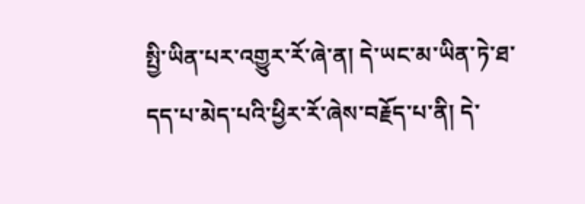སྤྱི་ཡིན་པར་འགྱུར་རོ་ཞེ་ན། དེ་ཡང་མ་ཡིན་ཏེ་ཐ་དད་པ་མེད་པའི་ཕྱིར་རོ་ཞེས་བརྗོད་པ་ནི། དེ་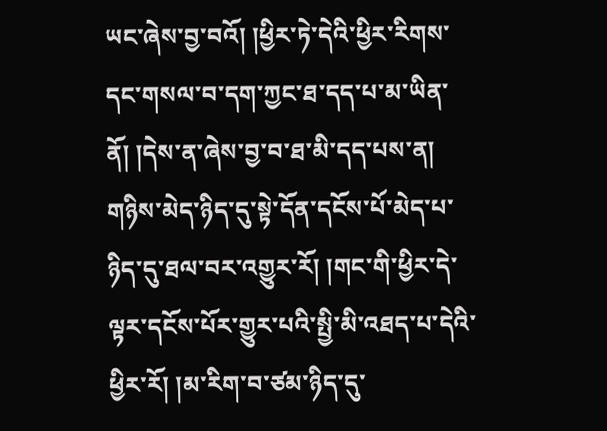ཡང་ཞེས་བྱ་བའོ། །ཕྱིར་ཏེ་དེའི་ཕྱིར་རིགས་དང་གསལ་བ་དག་ཀྱང་ཐ་དད་པ་མ་ཡིན་ནོ། །དེས་ན་ཞེས་བྱ་བ་ཐ་མི་དད་པས་ན། གཉིས་མེད་ཉིད་དུ་སྟེ་དོན་དངོས་པོ་མེད་པ་ཉིད་དུ་ཐལ་བར་འགྱུར་རོ། །གང་གི་ཕྱིར་དེ་ལྟར་དངོས་པོར་གྱུར་པའི་སྤྱི་མི་འཐད་པ་དེའི་ཕྱིར་རོ། །མ་རིག་བ་ཙམ་ཉིད་དུ་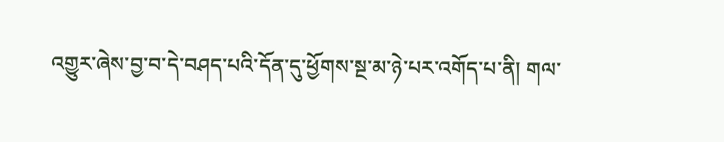འགྱུར་ཞེས་བྱ་བ་དེ་བཤད་པའི་དོན་དུ་ཕྱོགས་སྔ་མ་ཉེ་པར་འགོད་པ་ནི། གལ་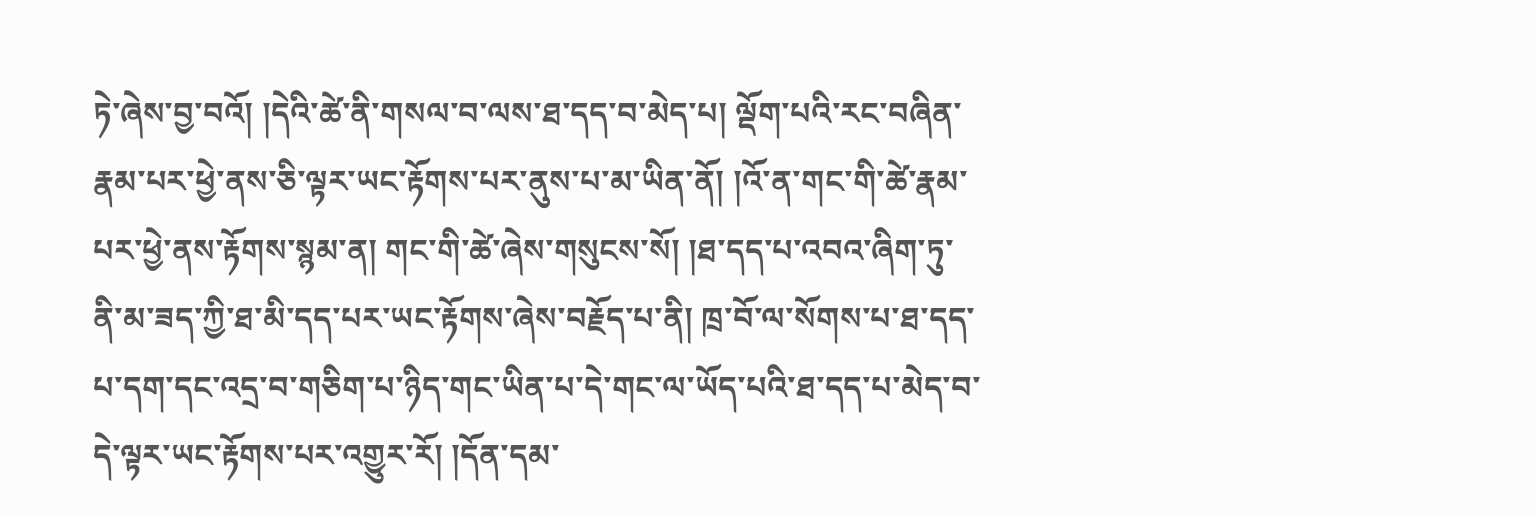ཏེ་ཞེས་བྱ་བའོ། །དེའི་ཚེ་ནི་གསལ་བ་ལས་ཐ་དད་བ་མེད་པ། ལྡོག་པའི་རང་བཞིན་རྣམ་པར་ཕྱེ་ནས་ཅི་ལྟར་ཡང་རྟོགས་པར་ནུས་པ་མ་ཡིན་ནོ། །འོ་ན་གང་གི་ཚེ་རྣམ་པར་ཕྱེ་ནས་རྟོགས་སྙམ་ན། གང་གི་ཚེ་ཞེས་གསུངས་སོ། །ཐ་དད་པ་འབའ་ཞིག་ཏུ་ནི་མ་ཟད་ཀྱི་ཐ་མི་དད་པར་ཡང་རྟོགས་ཞེས་བརྗོད་པ་ནི། ཁྲ་བོ་ལ་སོགས་པ་ཐ་དད་པ་དག་དང་འདྲ་བ་གཅིག་པ་ཉིད་གང་ཡིན་པ་དེ་གང་ལ་ཡོད་པའི་ཐ་དད་པ་མེད་བ་དེ་ལྟར་ཡང་རྟོགས་པར་འགྱུར་རོ། །དོན་དམ་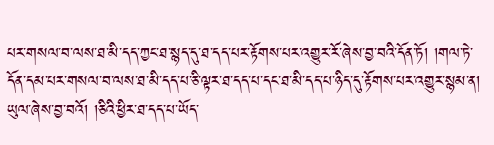པར་གསལ་བ་ལས་ཐ་མི་དད་ཀྱང་ཐ་སྙད་དུ་ཐ་དད་པར་རྟོགས་པར་འགྱུར་རོ་ཞེས་བྱ་བའི་དོན་ཏོ། །གལ་ཏེ་དོན་དམ་པར་གསལ་བ་ལས་ཐ་མི་དད་པ་ཅི་ལྟར་ཐ་དད་པ་དང་ཐ་མི་དད་པ་ཉིད་དུ་རྟོགས་པར་འགྱུར་སྙམ་ན། ཡུལ་ཞེས་བྱ་བའོ། །ཅིའི་ཕྱིར་ཐ་དད་པ་ཡོད་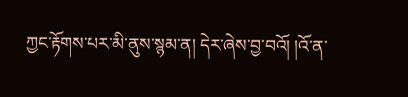ཀྱང་རྟོགས་པར་མི་ནུས་སྙམ་ན། དེར་ཞེས་བྱ་བའོ། །འོ་ན་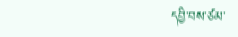དབྱི་བས་ཙམ་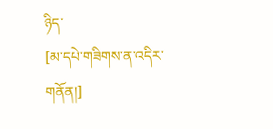ཉིད་
[མ་དཔེ་གཟིགས་ན་འདིར་གནོན།]